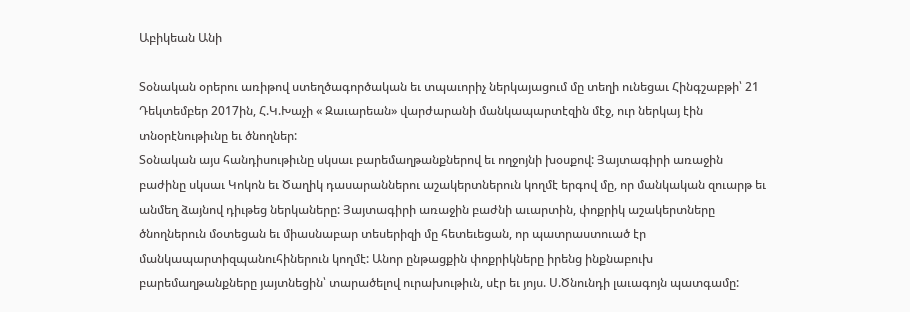Աբիկեան Անի

Տօնական օրերու առիթով ստեղծագործական եւ տպաւորիչ ներկայացում մը տեղի ունեցաւ Հինգշաբթի՝ 21 Դեկտեմբեր 2017ին, Հ.Կ.Խաչի « Զաւարեան» վարժարանի մանկապարտէզին մէջ, ուր ներկայ էին տնօրէնութիւնը եւ ծնողներ:
Տօնական այս հանդիսութիւնը սկսաւ բարեմաղթանքներով եւ ողջոյնի խօսքով: Յայտագիրի առաջին բաժինը սկսաւ Կոկոն եւ Ծաղիկ դասարաններու աշակերտներուն կողմէ երգով մը, որ մանկական զուարթ եւ անմեղ ձայնով դիւթեց ներկաները: Յայտագիրի առաջին բաժնի աւարտին, փոքրիկ աշակերտները ծնողներուն մօտեցան եւ միասնաբար տեսերիզի մը հետեւեցան, որ պատրաստուած էր մանկապարտիզպանուհիներուն կողմէ: Անոր ընթացքին փոքրիկները իրենց ինքնաբուխ բարեմաղթանքները յայտնեցին՝ տարածելով ուրախութիւն, սէր եւ յոյս. Ս.Ծնունդի լաւագոյն պատգամը: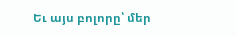Եւ այս բոլորը՝ մեր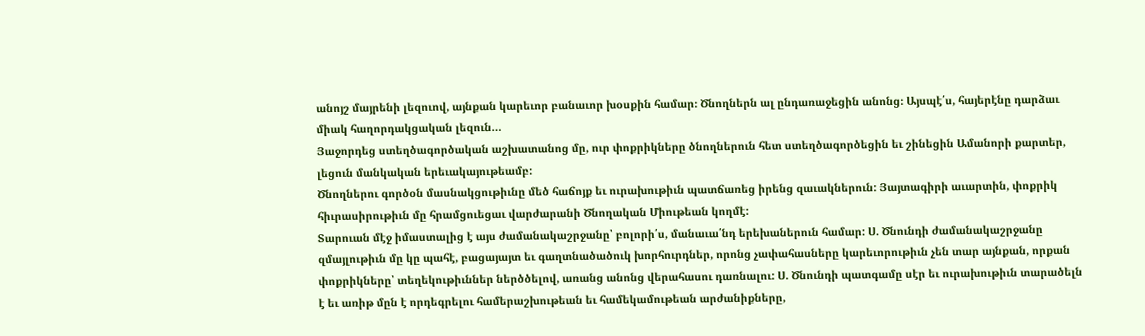անոյշ մայրենի լեզուով, այնքան կարեւոր բանաւոր խօսքին համար։ Ծնողներն ալ ընդառաջեցին անոնց։ Այսպէ՛ս, հայերէնը դարձաւ միակ հաղորդակցական լեզուն…
Յաջորդեց ստեղծագործական աշխատանոց մը, ուր փոքրիկները ծնողներուն հետ ստեղծագործեցին եւ շինեցին Ամանորի քարտեր, լեցուն մանկական երեւակայութեամբ:
Ծնողներու գործօն մասնակցութիւնը մեծ հաճոյք եւ ուրախութիւն պատճառեց իրենց զաւակներուն: Յայտագիրի աւարտին, փոքրիկ հիւրասիրութիւն մը հրամցուեցաւ վարժարանի Ծնողական Միութեան կողմէ:
Տարուան մէջ իմաստալից է այս ժամանակաշրջանը՝ բոլորի՛ս, մանաւա՛նդ երեխաներուն համար: Ս. Ծնունդի ժամանակաշրջանը զմայլութիւն մը կը պահէ, բացայայտ եւ գաղտնածածուկ խորհուրդներ, որոնց չափահասները կարեւորութիւն չեն տար այնքան, որքան փոքրիկները՝ տեղեկութիւններ ներծծելով, առանց անոնց վերահասու դառնալու: Ս. Ծնունդի պատգամը սէր եւ ուրախութիւն տարածելն է եւ առիթ մըն է որդեգրելու համերաշխութեան եւ համեկամութեան արժանիքները,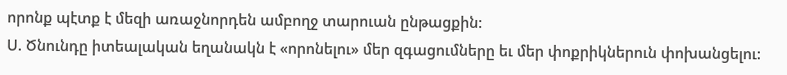որոնք պէտք է մեզի առաջնորդեն ամբողջ տարուան ընթացքին:
Ս. Ծնունդը իտեալական եղանակն է «որոնելու» մեր զգացումները եւ մեր փոքրիկներուն փոխանցելու: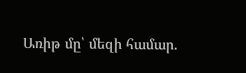Առիթ մը՝ մեզի համար.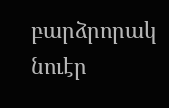բարձրորակ նուէր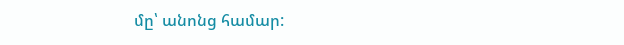մը՝ անոնց համար: